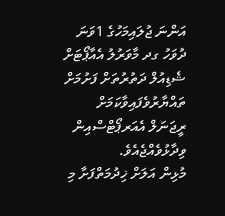އަންނަ ޖުލައިމަހުގެ 1ވަނަ ދުވަހު ގދ މާވަރުލު އެއާޕޯޓަށް ޝެޑިއުލް ދަތުރުތަށް ފަށުމަށް ތައްޔާރުވެފައިވާކަމަށް ރީޖަނަލް އެއަރޕޯޓްސްއިން ވިދާޅުވެއްޖެއެވެ.
މުޅިން އަލަށް ޚިދުމަތްފަށާ މި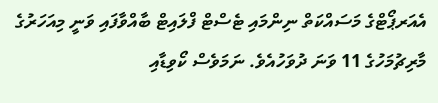އެއަރޕޯޓްގެ މަސައްކަތް ނިންމައި ޓެސްޓް ފްލައިޓް ބާއްވާފައި ވަނީ މިއަހަރުގެ މާރިޗުމަހުގެ 11 ވަނަ ދުވަހުއެވެ. ނަމަވެސް ކޯވިޑާއި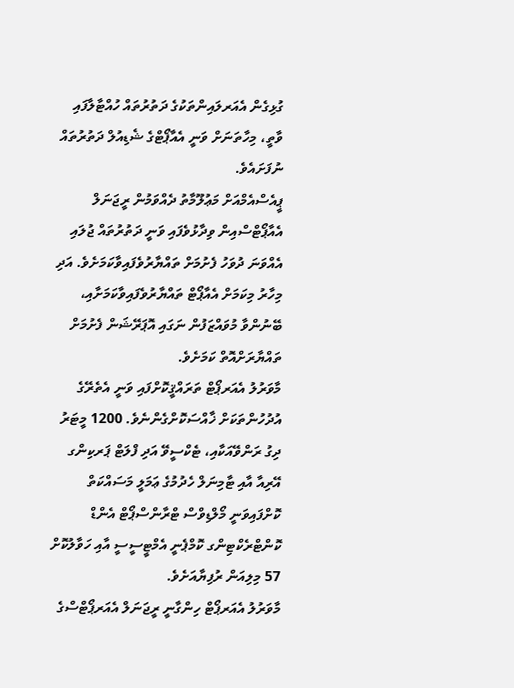ގުޅިގެން އެއަރލައިންތަކުގެ ދަތުރުތައް ހުއްޓާލާފައި ވާތީ، މިހާތަނަށް ވަނީ އެއާޕޯޓްގެ ޝެޑިއުލް ދަތުރުތައް ނުފަށައެވެ.
ޕީއެސްއެމްއަށް މަޢުލޫމާތު ދެއްވަމުން ރީޖަނަލް އެއާޕޯޓްސްއިން ވިދާޅުވެފައި ވަނީ ދަތުރުތައް ޖުލައި އެއްވަނަ ދުވަހު ފެށުމަށް ތައްޔާރުވެފައިވާކަމަށެވެ. އަދި މިހާރު މިކަމަށް އެއާޕޯޓް ތައްޔާރުވެފައިވާކަމަށާއި، ބޭނުންވާ މުވައްޒަފުން ނަގައި އޮޕަރޭޝަން ފެށުމަށް ތައްޔާރަށްއޮތް ކަމަށެވެ.
މާވަރުލު އެއަރޕޯޓް ތަރައްޤީކޮށްފައި ވަނީ އެތެރޭގެ އުދުހުންތަކަށް ޚާއްސަކޮށްގެންނެވެ. 1200 މީޓަރު ދިގު ރަންވޭއަކާއި، ޓެކްސީވޭ އަދި ފްލަޓް ޕަރކިންގ އޭރިއާ އާއި ޓާމިނަލް ހެދުމުގެ ޢަމަލީ މަސައްކަތް ކޮށްފައިވަނީ މޯލްޑިވްސް ޓްރާންސްޕޯޓް އެންޑް ކޮންޓްރެކްޓިންގ ކޮމްޕެނީ އެމްޓީސީސީ އާއި ހަވާލުކޮށް 57 މިލިއަން ރުފިޔާއަށެވެ.
މާވަރުލު އެއަރޕޯޓް ހިންގާނީ ރީޖަނަލް އެއަރޕޯޓްސްގެ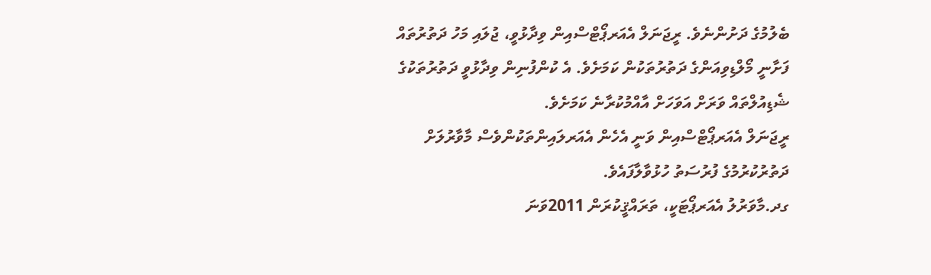ބެލުމުގެ ދަށުންނެވެ. ރީޖަނަލް އެއަރޕޯޓްސްއިން ވިދާޅުވީ، ޖުލައި މަހު ދަތުރުތައް ފަށާނީ މޯލްޑިވިއަންގެ ދަތުރުތަކުން ކަމަށެވެ. އެ ކުންފުނިން ވިދާޅުވީ ދަތުރުތަކުގެ ޝެޑިއުލްތައް ވަރަށް އަވަހަށް އާއްމުކުރާނެ ކަމަށެވެ.
ރީޖަނަލް އެއަރޕޯޓްސްއިން ވަނީ އެހެން އެއަރލައިންތަކުންވެސް މާވާރުލަށް ދަތުރުކުރުމުގެ ފުރުސަތު ހުޅުވާލާފައެވެ.
ގދ.މާވަރުލު އެއަރޕޯޓަކީ، ތަރައްޤީކުރަން 2011ވަނަ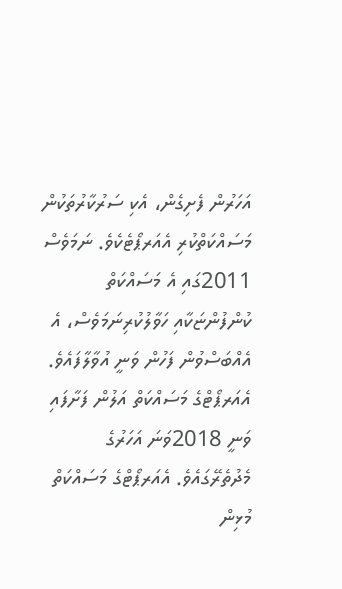އަހަރުން ފެށިގެން، އެކި ސަރުކާރުތަކުން މަސައްކަތްކުރި އެއަރޕޯޓެކެވެ. ނަމަވެސް 2011ގައި އެ މަސައްކަތް ކުންފުންޏަކާއި ހަވާލުކުރިނަމަވެސް، އެ އެއްބަސްވުން ފަހުން ވަނީ އުވާލާފައެވެ. އެއަރޕޯޓްގެ މަސައްކަތް އަލުން ފަށާފައި ވަނީ 2018ވަނަ އަހަރުގެ މެދުތެރޭގައެވެ. އެއަރޕޯޓްގެ މަސައްކަތް މުޅިން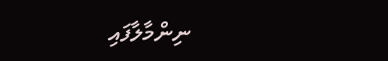ނިންމާލާފައި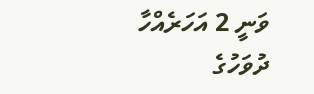ވަނީ 2 އަހަރެއްހާ ދުވަހުގެ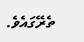ތެރޭގައެވެ.